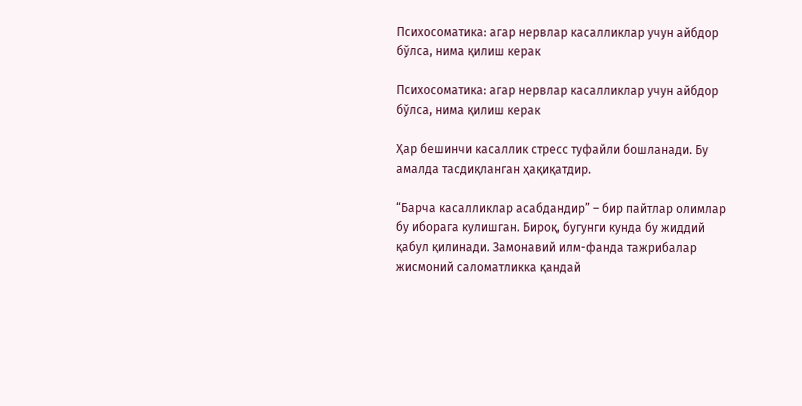Психосоматика: агар нервлар касалликлар учун айбдор бўлса, нима қилиш керак

Психосоматика: агар нервлар касалликлар учун айбдор бўлса, нима қилиш керак

Ҳар бешинчи касаллик стресс туфайли бошланади. Бу амалда тасдиқланган ҳақиқатдир.

“Барча касалликлар асабдандир” – бир пайтлар олимлар бу иборага кулишган. Бироқ, бугунги кунда бу жиддий қабул қилинади. Замонавий илм-фанда тажрибалар жисмоний саломатликка қандай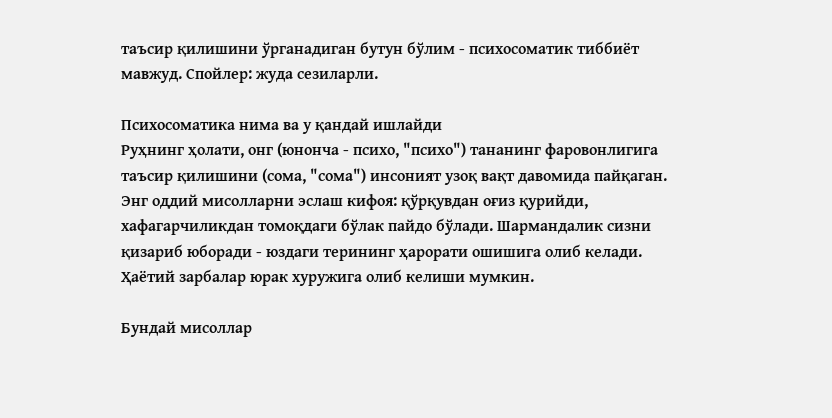таъсир қилишини ўрганадиган бутун бўлим - психосоматик тиббиёт мавжуд. Спойлер: жуда сезиларли.

Психосоматика нима ва у қандай ишлайди
Руҳнинг ҳолати, онг (юнонча - психо, "психо") тананинг фаровонлигига таъсир қилишини (сома, "сома") инсоният узоқ вақт давомида пайқаган. Энг оддий мисолларни эслаш кифоя: қўрқувдан оғиз қурийди, хафагарчиликдан томоқдаги бўлак пайдо бўлади. Шармандалик сизни қизариб юборади - юздаги терининг ҳарорати ошишига олиб келади. Ҳаётий зарбалар юрак хуружига олиб келиши мумкин.

Бундай мисоллар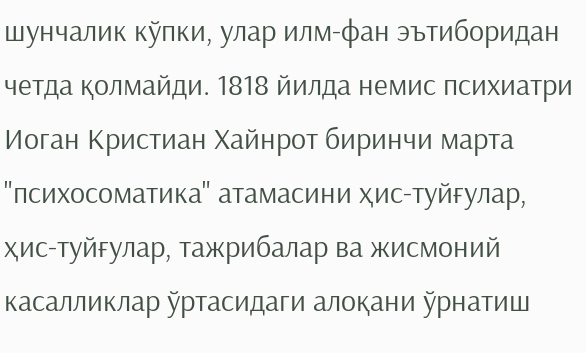шунчалик кўпки, улар илм-фан эътиборидан четда қолмайди. 1818 йилда немис психиатри Иоган Кристиан Хайнрот биринчи марта "психосоматика" атамасини ҳис-туйғулар, ҳис-туйғулар, тажрибалар ва жисмоний касалликлар ўртасидаги алоқани ўрнатиш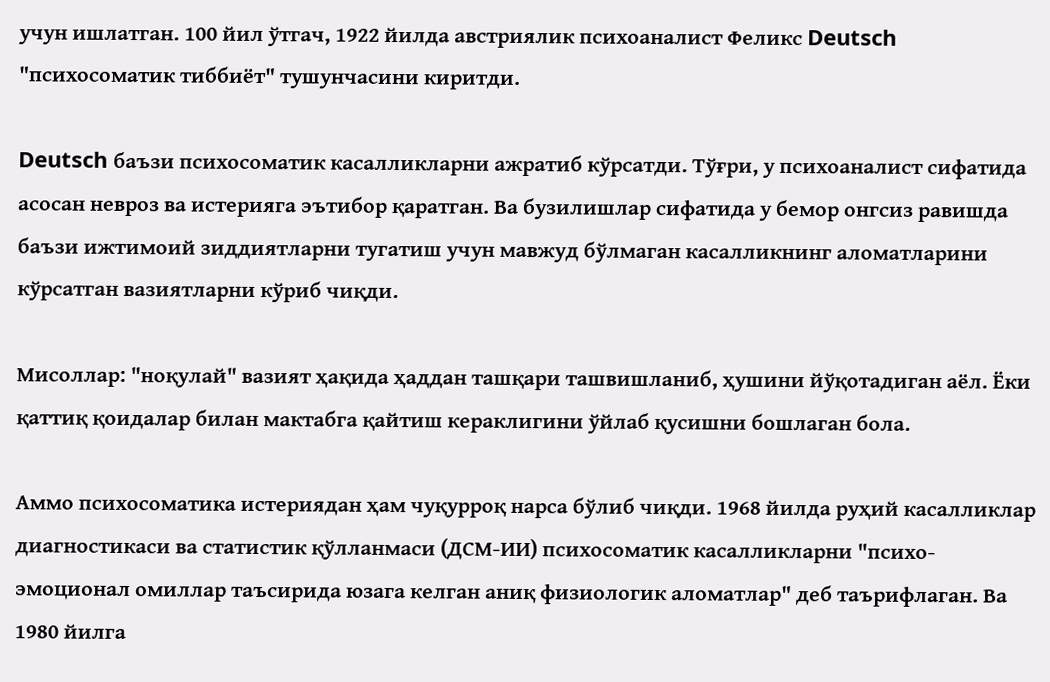учун ишлатган. 100 йил ўтгач, 1922 йилда австриялик психоаналист Феликс Deutsch "психосоматик тиббиёт" тушунчасини киритди.

Deutsch баъзи психосоматик касалликларни ажратиб кўрсатди. Тўғри, у психоаналист сифатида асосан невроз ва истерияга эътибор қаратган. Ва бузилишлар сифатида у бемор онгсиз равишда баъзи ижтимоий зиддиятларни тугатиш учун мавжуд бўлмаган касалликнинг аломатларини кўрсатган вазиятларни кўриб чиқди.

Мисоллар: "ноқулай" вазият ҳақида ҳаддан ташқари ташвишланиб, ҳушини йўқотадиган аёл. Ёки қаттиқ қоидалар билан мактабга қайтиш кераклигини ўйлаб қусишни бошлаган бола.

Аммо психосоматика истериядан ҳам чуқурроқ нарса бўлиб чиқди. 1968 йилда руҳий касалликлар диагностикаси ва статистик қўлланмаси (ДСМ-ИИ) психосоматик касалликларни "психо-эмоционал омиллар таъсирида юзага келган аниқ физиологик аломатлар" деб таърифлаган. Ва 1980 йилга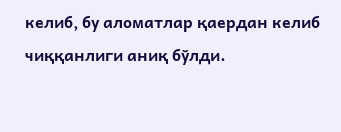келиб, бу аломатлар қаердан келиб чиққанлиги аниқ бўлди.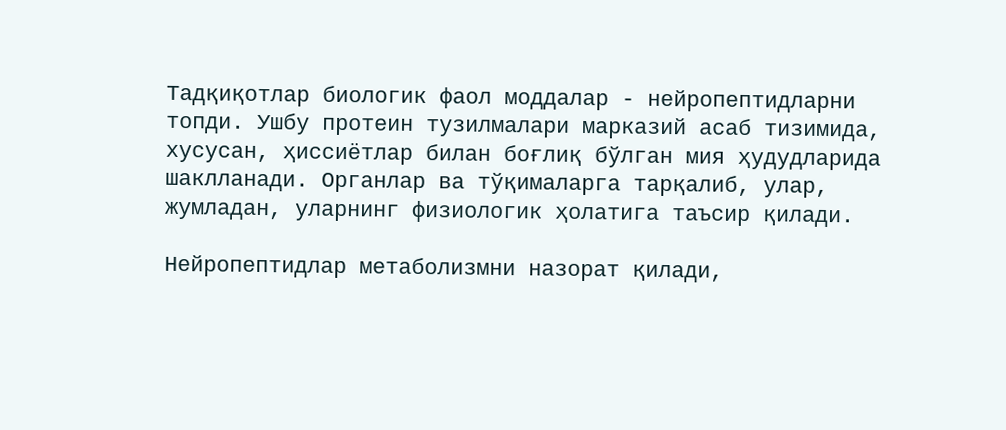Тадқиқотлар биологик фаол моддалар - нейропептидларни топди. Ушбу протеин тузилмалари марказий асаб тизимида, хусусан, ҳиссиётлар билан боғлиқ бўлган мия ҳудудларида шаклланади. Органлар ва тўқималарга тарқалиб, улар, жумладан, уларнинг физиологик ҳолатига таъсир қилади.

Нейропептидлар метаболизмни назорат қилади,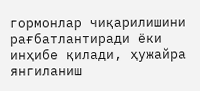гормонлар чиқарилишини рағбатлантиради ёки инҳибе қилади, ҳужайра янгиланиш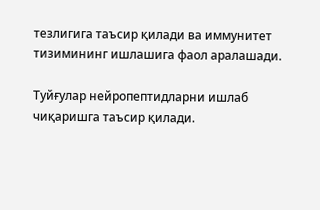тезлигига таъсир қилади ва иммунитет тизимининг ишлашига фаол аралашади.

Туйғулар нейропептидларни ишлаб чиқаришга таъсир қилади.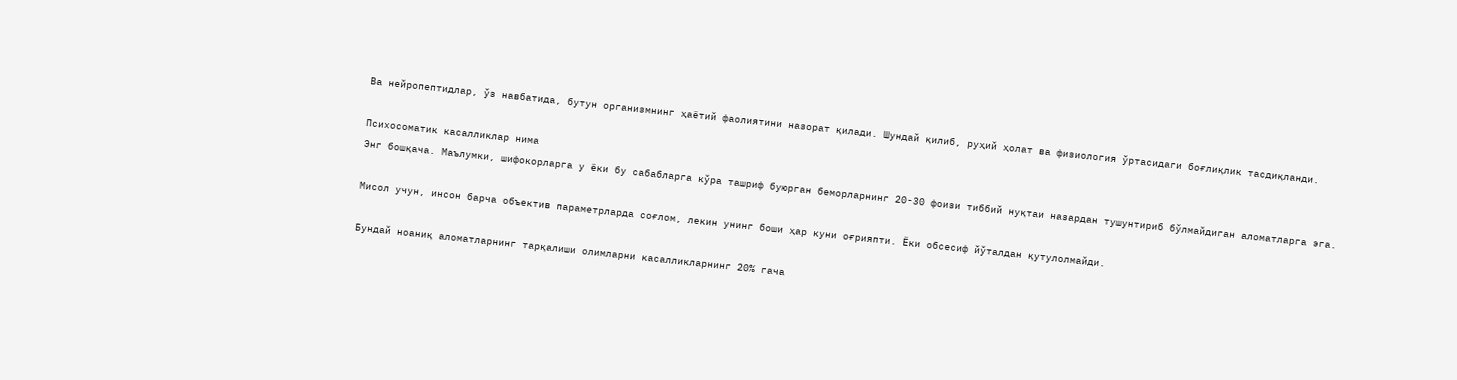Ва нейропептидлар, ўз навбатида, бутун организмнинг ҳаётий фаолиятини назорат қилади. Шундай қилиб, руҳий ҳолат ва физиология ўртасидаги боғлиқлик тасдиқланди.

Психосоматик касалликлар нима
Энг бошқача. Маълумки, шифокорларга у ёки бу сабабларга кўра ташриф буюрган беморларнинг 20-30 фоизи тиббий нуқтаи назардан тушунтириб бўлмайдиган аломатларга эга.

Мисол учун, инсон барча объектив параметрларда соғлом, лекин унинг боши ҳар куни оғрияпти. Ёки обсесиф йўталдан қутулолмайди.

Бундай ноаниқ аломатларнинг тарқалиши олимларни касалликларнинг 20% гача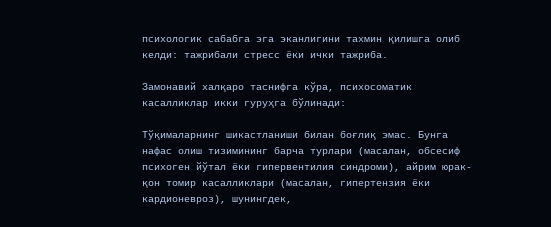психологик сабабга эга эканлигини тахмин қилишга олиб келди: тажрибали стресс ёки ички тажриба.

Замонавий халқаро таснифга кўра, психосоматик касалликлар икки гуруҳга бўлинади:

Тўқималарнинг шикастланиши билан боғлиқ эмас. Бунга нафас олиш тизимининг барча турлари (масалан, обсесиф психоген йўтал ёки гипервентилия синдроми), айрим юрак-қон томир касалликлари (масалан, гипертензия ёки кардионевроз), шунингдек,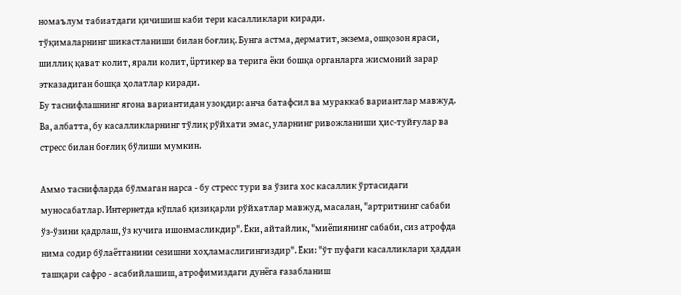номаълум табиатдаги қичишиш каби тери касалликлари киради.
тўқималарнинг шикастланиши билан боғлиқ. Бунга астма, дерматит, экзема, ошқозон яраси, шиллиқ қават колит, ярали колит, üртикер ва терига ёки бошқа органларга жисмоний зарар этказадиган бошқа ҳолатлар киради.
Бу таснифлашнинг ягона вариантидан узоқдир: анча батафсил ва мураккаб вариантлар мавжуд. Ва, албатта, бу касалликларнинг тўлиқ рўйхати эмас, уларнинг ривожланиши ҳис-туйғулар ва стресс билан боғлиқ бўлиши мумкин.

Аммо таснифларда бўлмаган нарса - бу стресс тури ва ўзига хос касаллик ўртасидаги муносабатлар. Интернетда кўплаб қизиқарли рўйхатлар мавжуд, масалан, "артритнинг сабаби ўз-ўзини қадрлаш, ўз кучига ишонмасликдир". Ёки, айтайлик, "миёпиянинг сабаби, сиз атрофда нима содир бўлаётганини сезишни хоҳламаслигингиздир". Ёки: "ўт пуфаги касалликлари ҳаддан ташқари сафро - асабийлашиш, атрофимиздаги дунёга ғазабланиш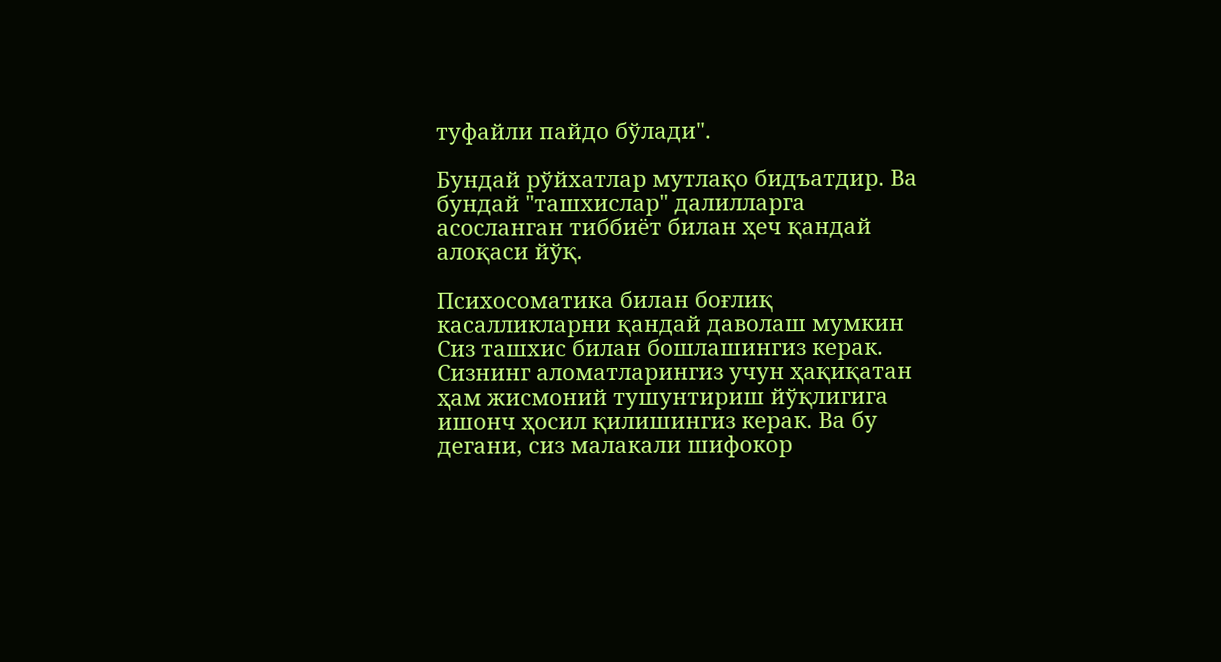туфайли пайдо бўлади".

Бундай рўйхатлар мутлақо бидъатдир. Ва бундай "ташхислар" далилларга асосланган тиббиёт билан ҳеч қандай алоқаси йўқ.

Психосоматика билан боғлиқ касалликларни қандай даволаш мумкин
Сиз ташхис билан бошлашингиз керак. Сизнинг аломатларингиз учун ҳақиқатан ҳам жисмоний тушунтириш йўқлигига ишонч ҳосил қилишингиз керак. Ва бу дегани, сиз малакали шифокор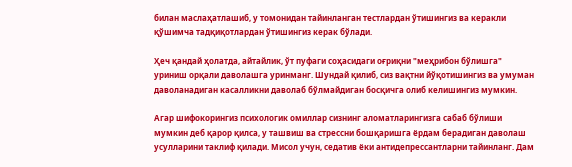билан маслаҳатлашиб, у томонидан тайинланган тестлардан ўтишингиз ва керакли қўшимча тадқиқотлардан ўтишингиз керак бўлади.

Ҳеч қандай ҳолатда, айтайлик, ўт пуфаги соҳасидаги оғриқни "меҳрибон бўлишга" уриниш орқали даволашга уринманг. Шундай қилиб, сиз вақтни йўқотишингиз ва умуман даволанадиган касалликни даволаб бўлмайдиган босқичга олиб келишингиз мумкин.

Агар шифокорингиз психологик омиллар сизнинг аломатларингизга сабаб бўлиши мумкин деб қарор қилса, у ташвиш ва стрессни бошқаришга ёрдам берадиган даволаш усулларини таклиф қилади. Мисол учун, седатив ёки антидепрессантларни тайинланг. Дам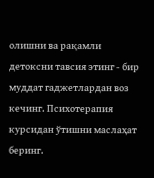олишни ва рақамли детоксни тавсия этинг - бир муддат гаджетлардан воз кечинг. Психотерапия курсидан ўтишни маслаҳат беринг.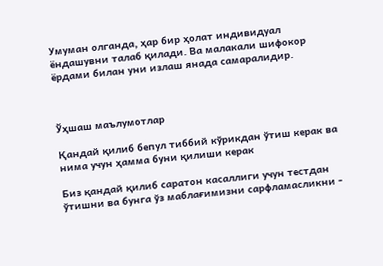Умуман олганда, ҳар бир ҳолат индивидуал ёндашувни талаб қилади. Ва малакали шифокор ёрдами билан уни излаш янада самаралидир.



Ўҳшаш маълумотлар

Қандай қилиб бепул тиббий кўрикдан ўтиш керак ва нима учун ҳамма буни қилиши керак

Биз қандай қилиб саратон касаллиги учун тестдан ўтишни ва бунга ўз маблағимизни сарфламасликни -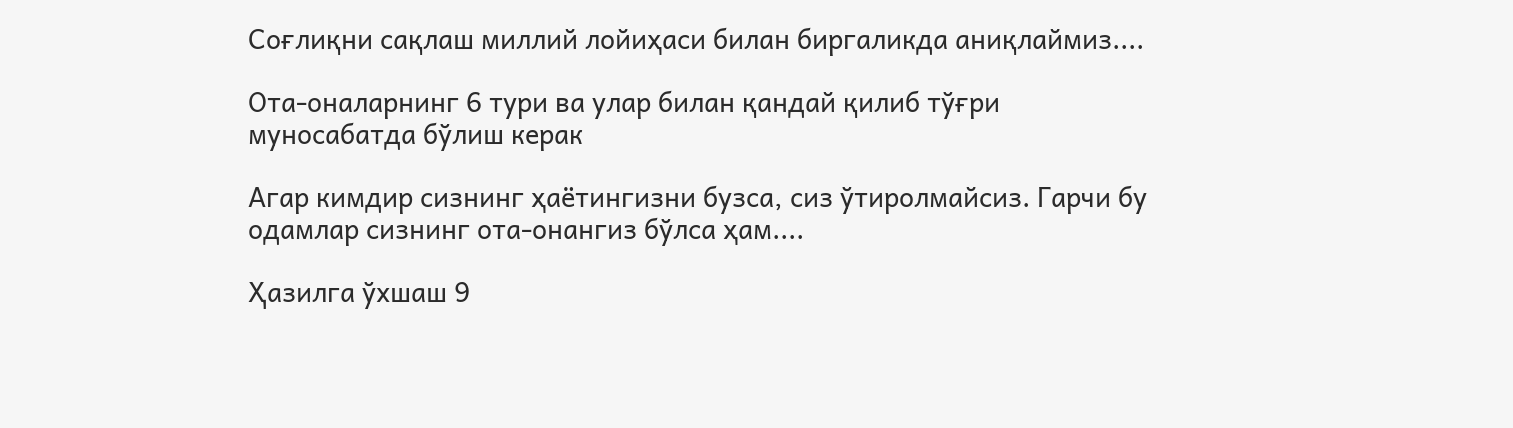Соғлиқни сақлаш миллий лойиҳаси билан биргаликда аниқлаймиз....

Ота-оналарнинг 6 тури ва улар билан қандай қилиб тўғри муносабатда бўлиш керак

Агар кимдир сизнинг ҳаётингизни бузса, сиз ўтиролмайсиз. Гарчи бу одамлар сизнинг ота-онангиз бўлса ҳам....

Ҳазилга ўхшаш 9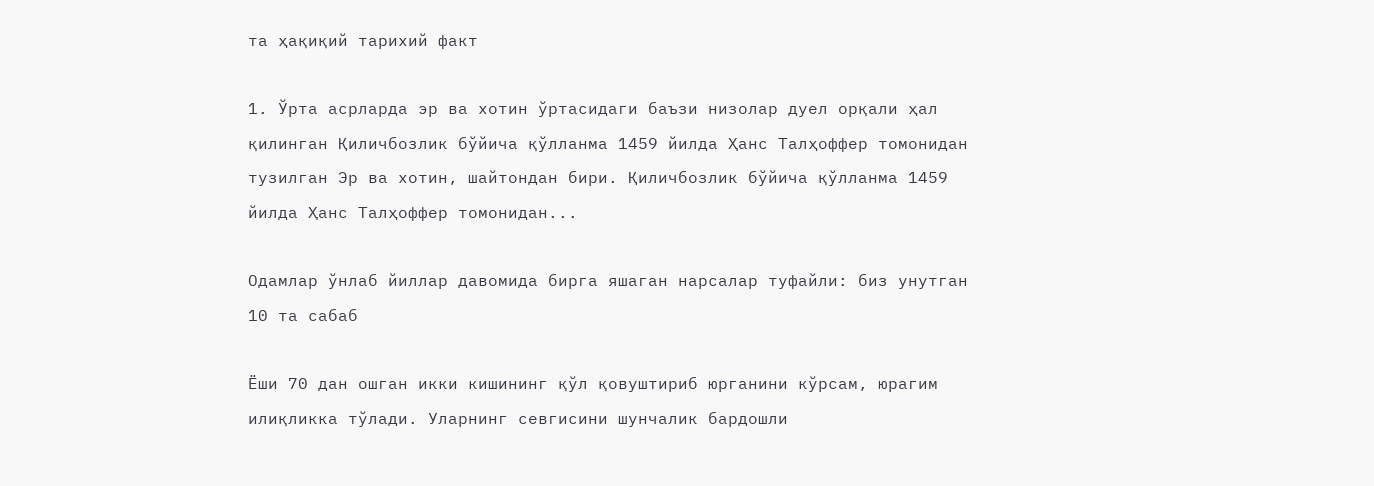та ҳақиқий тарихий факт

1. Ўрта асрларда эр ва хотин ўртасидаги баъзи низолар дуел орқали ҳал қилинган Қиличбозлик бўйича қўлланма 1459 йилда Ҳанс Талҳоффер томонидан тузилган Эр ва хотин, шайтондан бири. Қиличбозлик бўйича қўлланма 1459 йилда Ҳанс Талҳоффер томонидан...

Одамлар ўнлаб йиллар давомида бирга яшаган нарсалар туфайли: биз унутган 10 та сабаб

Ёши 70 дан ошган икки кишининг қўл қовуштириб юрганини кўрсам, юрагим илиқликка тўлади. Уларнинг севгисини шунчалик бардошли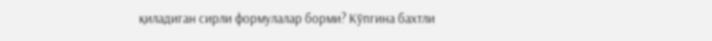қиладиган сирли формулалар борми? Кўпгина бахтли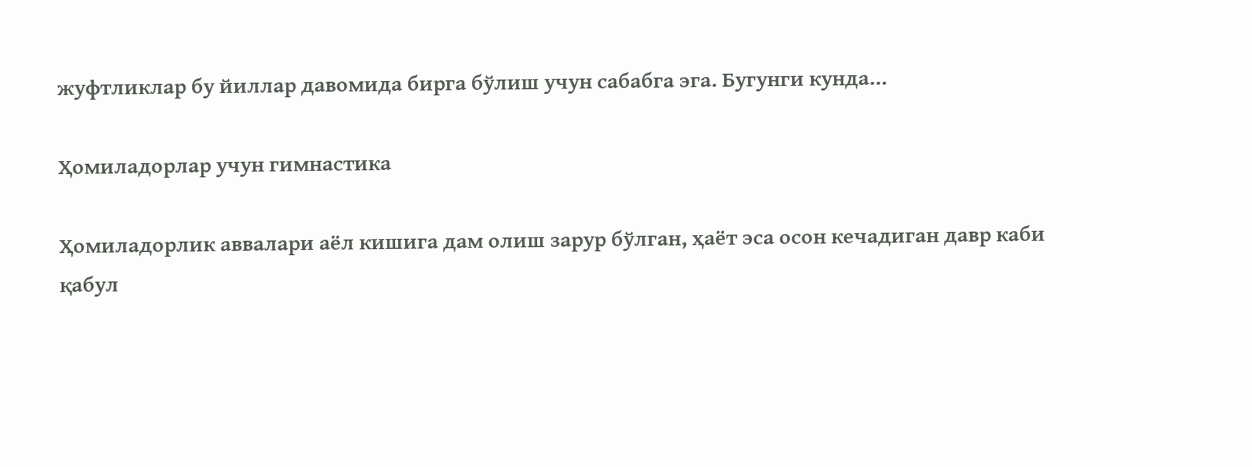жуфтликлар бу йиллар давомида бирга бўлиш учун сабабга эга. Бугунги кунда...

Ҳомиладорлар учун гимнастика

Ҳомиладорлик аввалари аёл кишига дам олиш зарур бўлган, ҳаёт эса осон кечадиган давр каби қабул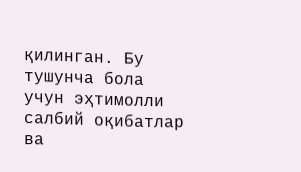қилинган. Бу тушунча бола учун эҳтимолли салбий оқибатлар ва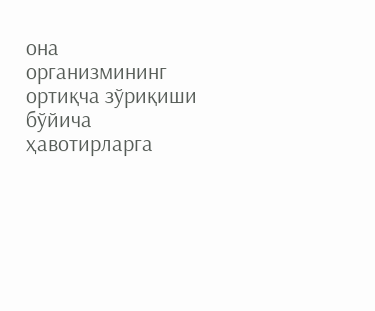она организмининг ортиқча зўриқиши бўйича ҳавотирларга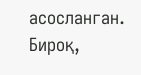асосланган. Бироқ,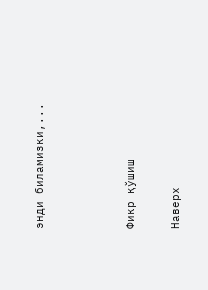энди биламизки,...



Фикр қўшиш

Наверх